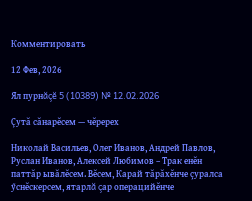Комментировать

12 Фев, 2026

Ял пурнăçĕ 5 (10389) № 12.02.2026

Çутă сăнарĕсем — чĕререх

Николай Васильев, Олег Иванов, Андрей Павлов, Руслан Иванов, Алексей Любимов – Трак енĕн паттăр ывăлĕсем. Вĕсем, Карай тăрăхĕнче çуралса ӳснĕскерсем, ятарлă çар операцийĕнче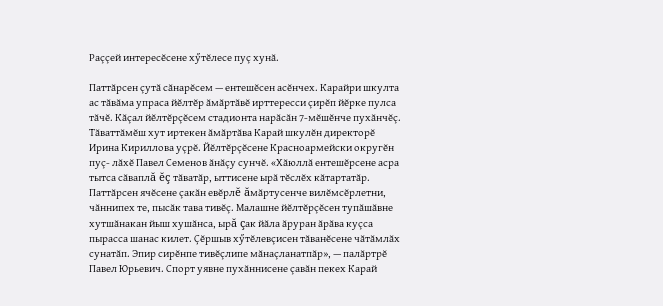Раççей интересĕсене хӳтĕлесе пуç хунă.

Паттăрсен çутă сăнарĕсем — ентешĕсен асĕнчех. Карайри шкулта ас тăвăма упраса йĕлтĕр ăмăртăвĕ ирттересси çирĕп йĕрке пулса тăчĕ. Кăçал йĕлтĕрçĕсем стадионта нарăсăн 7-мĕшĕнче пухăнчĕç. Тăваттăмĕш хут иртекен ăмăртăва Карай шкулĕн директорĕ Ирина Кириллова уçрĕ. Йĕлтĕрçĕсене Красноармейски округĕн пуç- лăхĕ Павел Семенов ăнăçу сунчĕ. «Хăюллă ентешĕрсене асра тытса сăваплă ĕç тăватăр, ыттисене ырă тĕслĕх кăтартатăр. Паттăрсен ячĕсене çакăн евĕрлĕ ăмăртусенче вилĕмсĕрлетни, чăннипех те, пысăк тава тивĕç. Малашне йĕлтĕрçĕсен тупăшăвне хутшăнакан йыш хушăнса, ырă çак йăла ăруран ăрăва куçса пырасса шанас килет. Çĕршыв хӳтĕлевçисен тăванĕсене чăтăмлăх сунатăп. Эпир сирĕнпе тивĕçлипе мăнаçланатпăр», — палăртрĕ Павел Юрьевич. Спорт уявне пухăннисене çавăн пекех Карай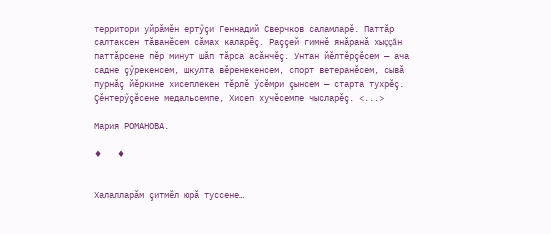территори уйрăмĕн ертӳçи Геннадий Сверчков саламларĕ. Паттăр салтаксен тăванĕсем сăмах каларĕç. Раççей гимнĕ янăранă хыççăн паттăрсене пĕр минут шăп тăрса асăнчĕç. Унтан йĕлтĕрçĕсем — ача садне çӳрекенсем, шкулта вĕренекенсем, спорт ветеранĕсем, сывă пурнăç йĕркине хисеплекен тĕрлĕ ӳсĕмри çынсем — старта тухрĕç. Çĕнтерӳçĕсене медальсемпе, Хисеп хучĕсемпе чысларĕç. <...>

Мария РОМАНОВА.

♦   ♦


Халалларăм çитмĕл юрă туссене…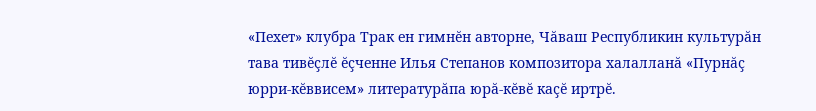«Пехет» клубра Трак ен гимнĕн авторне, Чăваш Республикин культурăн тава тивĕçлĕ ĕçченне Илья Степанов композитора халалланă «Пурнăç юрри-кĕввисем» литературăпа юрă-кĕвĕ каçĕ иртрĕ.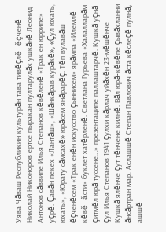Уява Чăваш Республикин культурăн тава тивĕçлĕ ĕçченĕ Николай Никоноров ертсе пыракан пултарулăх ушкăнĕ Леонид Антонов сăввипе Илья Степанов кĕвĕленĕ «Трак ен юррипе» уçрĕ. Çавăн пекех «Лантăш», «Шăнкăрав курăкĕ», «Çул юхать, юхать», «Юрату сăмсахĕ» юрăсем янăрарĕç. Тĕп вулавăш ĕçченĕсем «Трак енĕн искусство çыннисем» ярăмпа «Илемлĕ кĕвĕ ăсти» буклет хатĕрленĕ. Светлана Гурьева «Халалларăм çитмĕл юрă туссене…» презентаципе паллаштарчĕ. Кушкă уçнă çул Илья Степанов 1941 çулхи кăрлач уйăхĕн 23-мĕшĕнче Кушкă ялĕнче çут тĕнчене килнĕ. Вăл юрă-кĕвĕпе çывăхланни ăнсăртран мар. Аслашшĕ Степан Павлович ăста кĕслеçĕ пулнă, ашшĕ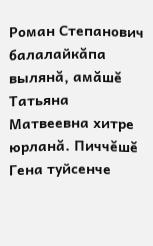Роман Степанович балалайкăпа вылянă, амăшĕ Татьяна Матвеевна хитре юрланă. Пиччĕшĕ Гена туйсенче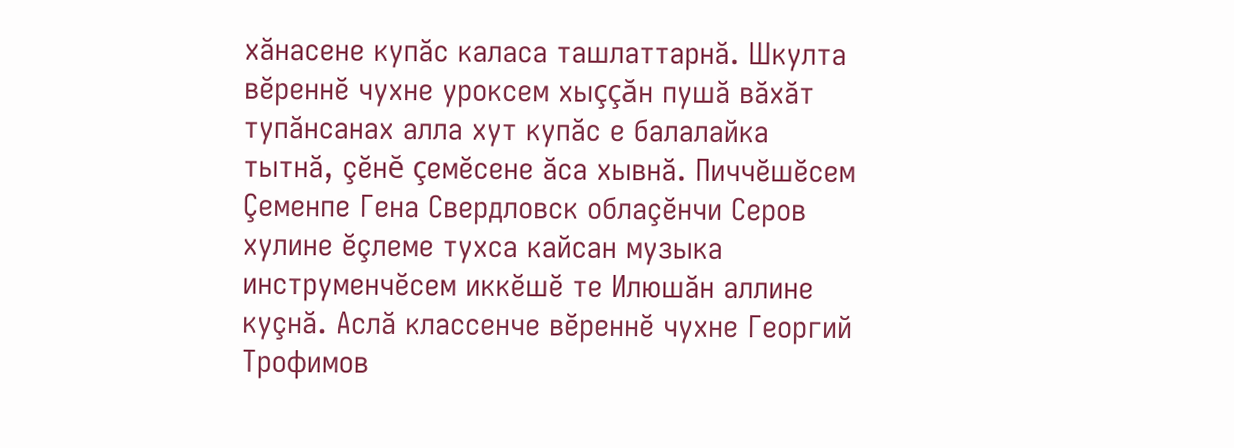хăнасене купăс каласа ташлаттарнă. Шкулта вĕреннĕ чухне уроксем хыççăн пушă вăхăт тупăнсанах алла хут купăс е балалайка тытнă, çĕнĕ çемĕсене ăса хывнă. Пиччĕшĕсем Çеменпе Гена Свердловск облаçĕнчи Серов хулине ĕçлеме тухса кайсан музыка инструменчĕсем иккĕшĕ те Илюшăн аллине куçнă. Аслă классенче вĕреннĕ чухне Георгий Трофимов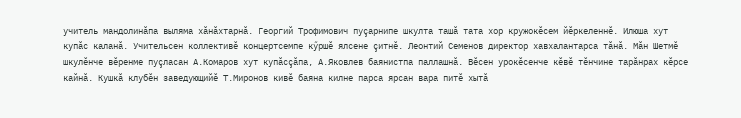учитель мандолинăпа выляма хăнăхтарнă. Георгий Трофимович пуçарнипе шкулта ташă тата хор кружокĕсем йĕркеленнĕ. Илюша хут купăс каланă. Учительсен коллективĕ концертсемпе кӳршĕ ялсене çитнĕ. Леонтий Семенов директор хавхалантарса тăнă. Мăн Шетмĕ шкулĕнче вĕренме пуçласан А.Комаров хут купăсçăпа, А.Яковлев баянистпа паллашнă. Вĕсен урокĕсенче кĕвĕ тĕнчине тарăнрах кĕрсе кайнă. Кушкă клубĕн заведующийĕ Т.Миронов кивĕ баяна килне парса ярсан вара питĕ хытă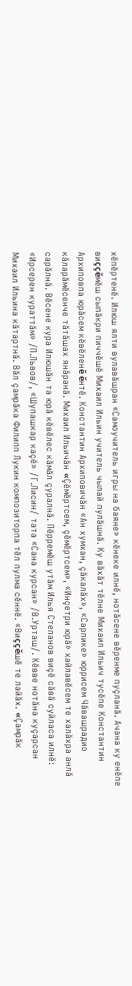хĕпĕртенĕ. Илюш ялти вулавăшран «Самоучитель игры на баяне» кĕнеке илнĕ, нотăсене вĕренме пуçланă. Ачана ку енĕпе виççĕмĕш сыпăкри пиччĕшĕ Михаил Ильин учитель чылай пулăшнă. Ку вăхăт тĕлне Михаил Ильич тусĕпе Константин Архиповпа юрăсем кĕвĕленĕ ĕнтĕ. Константин Архиповичăн «Ан хумхан, çăкалăх», «Сарпике» юррисем Чăвашрадио кăларăмĕсенче тăтăшах янăранă. Михаил Ильичăн «Çĕмĕртсем, çĕмĕртсем», «Инçетри юрă» хайлавĕсем те халăхра анлă сарăлнă. Вĕсене кура Илюшăн та юрă кĕвĕлес кăмăл çуралнă. Пĕрремĕш утăм Илья Степанов виçĕ сăвă суйласа илнĕ: «Ирсерен кураттăм» /П.Львов/, «Шупашкар каçĕ» /Г.Лисин/ тата «Сана курсан» /В.Урташ/. Кĕвве нотăна куçарсан Михаил Ильина кăтартнă. Вăл çамрăка Филипп Лукин композиторпа тĕл пулма сĕннĕ. «Виççĕшĕ те лайăх. «Çамрăк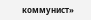коммунист»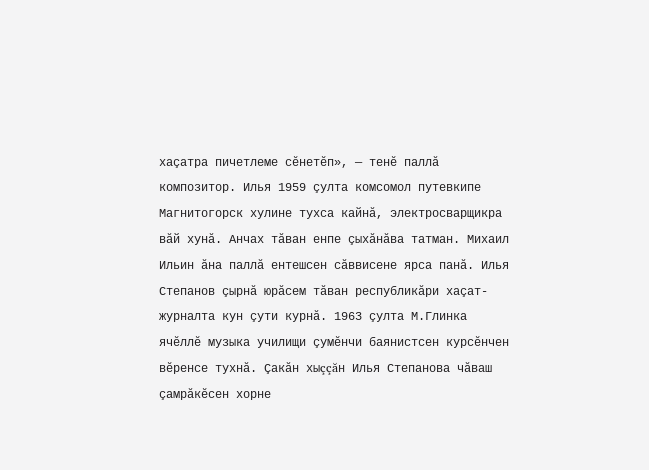хаçатра пичетлеме сĕнетĕп», — тенĕ паллă композитор. Илья 1959 çулта комсомол путевкипе Магнитогорск хулине тухса кайнă, электросварщикра вăй хунă. Анчах тăван енпе çыхăнăва татман. Михаил Ильин ăна паллă ентешсен сăввисене ярса панă. Илья Степанов çырнă юрăсем тăван республикăри хаçат-журналта кун çути курнă. 1963 çулта М.Глинка ячĕллĕ музыка училищи çумĕнчи баянистсен курсĕнчен вĕренсе тухнă. Çакăн хыççăн Илья Степанова чăваш çамрăкĕсен хорне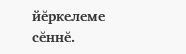йĕркелеме сĕннĕ.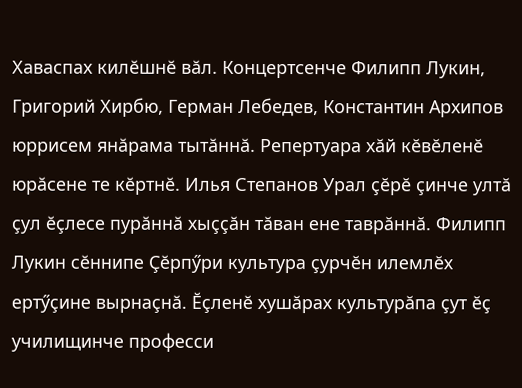Хаваспах килĕшнĕ вăл. Концертсенче Филипп Лукин, Григорий Хирбю, Герман Лебедев, Константин Архипов юррисем янăрама тытăннă. Репертуара хăй кĕвĕленĕ юрăсене те кĕртнĕ. Илья Степанов Урал çĕрĕ çинче ултă çул ĕçлесе пурăннă хыççăн тăван ене таврăннă. Филипп Лукин сĕннипе Çĕрпӳри культура çурчĕн илемлĕх ертӳçине вырнаçнă. Ĕçленĕ хушăрах культурăпа çут ĕç училищинче професси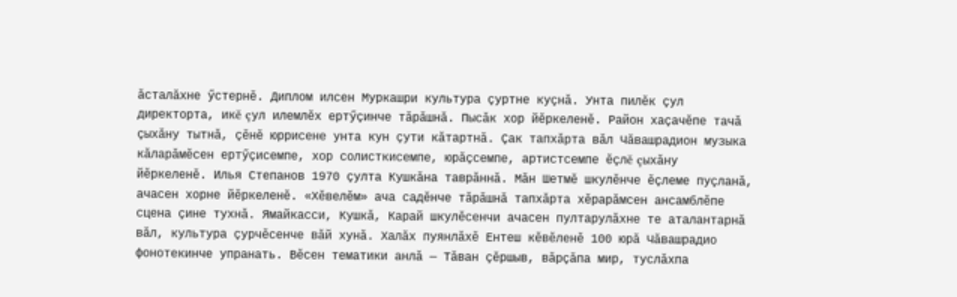ăсталăхне ӳстернĕ. Диплом илсен Муркашри культура çуртне куçнă. Унта пилĕк çул директорта, икĕ çул илемлĕх ертӳçинче тăрăшнă. Пысăк хор йĕркеленĕ. Район хаçачĕпе тачă çыхăну тытнă, çĕнĕ юррисене унта кун çути кăтартнă. Çак тапхăрта вăл Чăвашрадион музыка кăларăмĕсен ертӳçисемпе, хор солисткисемпе, юрăçсемпе, артистсемпе ĕçлĕ çыхăну йĕркеленĕ. Илья Степанов 1970 çулта Кушкăна таврăннă. Мăн Шетмĕ шкулĕнче ĕçлеме пуçланă, ачасен хорне йĕркеленĕ. «Хĕвелĕм» ача садĕнче тăрăшнă тапхăрта хĕрарăмсен ансамблĕпе сцена çине тухнă. Ямайкасси, Кушкă, Карай шкулĕсенчи ачасен пултарулăхне те аталантарнă вăл, культура çурчĕсенче вăй хунă. Халăх пуянлăхĕ Ентеш кĕвĕленĕ 100 юрă Чăвашрадио фонотекинче упранать. Вĕсен тематики анлă — Тăван çĕршыв, вăрçăпа мир, туслăхпа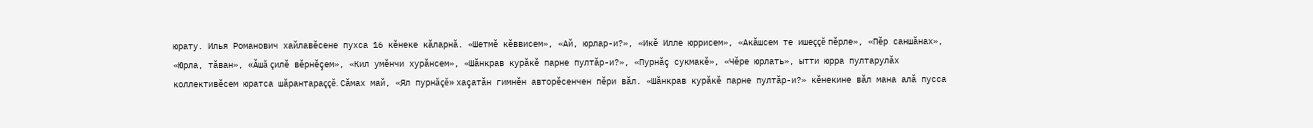юрату. Илья Романович хайлавĕсене пухса 16 кĕнеке кăларнă. «Шетмĕ кĕввисем», «Ай, юрлар-и?», «Икĕ Илле юррисем», «Акăшсем те ишеççĕ пĕрле», «Пĕр саншăнах», «Юрла, тăван», «Ăшă çилĕ вĕрнĕçем», «Кил умĕнчи хурăнсем», «Шăнкрав курăкĕ парне пултăр-и?», «Пурнăç сукмакĕ», «Чĕре юрлать», ытти юрра пултарулăх коллективĕсем юратса шăрантараççĕ. Сăмах май, «Ял пурнăçĕ» хаçатăн гимнĕн авторĕсенчен пĕри вăл. «Шăнкрав курăкĕ парне пултăр-и?» кĕнекине вăл мана алă пусса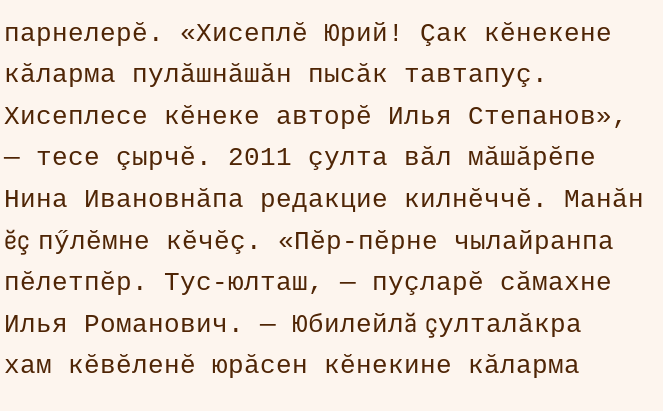парнелерĕ. «Хисеплĕ Юрий! Çак кĕнекене кăларма пулăшнăшăн пысăк тавтапуç. Хисеплесе кĕнеке авторĕ Илья Степанов», — тесе çырчĕ. 2011 çулта вăл мăшăрĕпе Нина Ивановнăпа редакцие килнĕччĕ. Манăн ĕç пӳлĕмне кĕчĕç. «Пĕр-пĕрне чылайранпа пĕлетпĕр. Тус-юлташ, — пуçларĕ сăмахне Илья Романович. — Юбилейлă çулталăкра хам кĕвĕленĕ юрăсен кĕнекине кăларма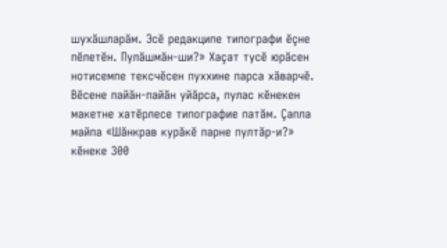шухăшларăм. Эсĕ редакципе типографи ĕçне пĕлетĕн. Пулăшмăн-ши?» Хаçат тусĕ юрăсен нотисемпе тексчĕсен пуххине парса хăварчĕ. Вĕсене пайăн-пайăн уйăрса, пулас кĕнекен макетне хатĕрлесе типографие патăм. Çапла майпа «Шăнкрав курăкĕ парне пултăр-и?» кĕнеке 300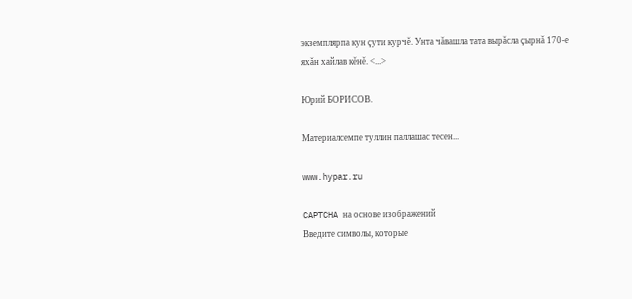экземплярпа кун çути курчĕ. Унта чăвашла тата вырăсла çырнă 170-е яхăн хайлав кĕнĕ. <...>

Юрий БОРИСОВ.

Материалсемпе туллин паллашас тесен...

www.hypar.ru

CAPTCHA на основе изображений
Введите символы, которые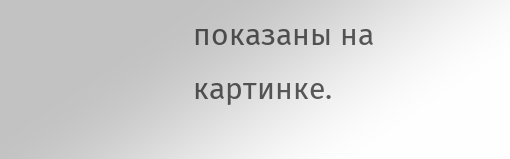показаны на картинке.